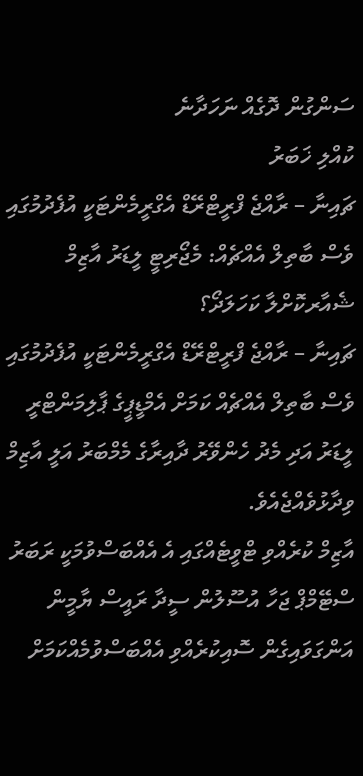ސަންގުން ދޮގެއް ނަހަދާނެ
ކުއްލި ޚަބަރު
ޗައިނާ – ރާއްޖެ ފްރީޓްރޭޑް އެގްރީމެންޓަކީ އުފެދުމުގައި ވެސް ބާތިލް އެއްޗެއް: މެޖޯރިޓީ ލީޑަރު އާޒިމް
ޝެއާރކޮށްލާ ކަހަލަދޯ؟
ޗައިނާ – ރާއްޖެ ފްރީޓްރޭޑް އެގްރީމެންޓަކީ އުފެދުމުގައި ވެސް ބާތިލް އެއްޗެއް ކަމަށް އެމްޑީޕީގެ ޕާލިމަންޓްރީ ލީޑަރު އަދި މެދު ހެންވޭރު ދާއިރާގެ މެމްބަރު އަލީ އާޒިމް ވިދާޅުވެއްޖެއެވެ.
އާޒިމް ކުރެއްވި ޓްވީޓެއްގައި އެ އެއްބަސްވުމަކީ ރަބަރު ސްޓޭމްޕް ޖަހާ އުސޫލުން ސީދާ ރައީސް ޔާމީން އަންގަވައިގެން ސޮއިކުރެއްވި އެއްބަސްވުމެއްކަމަށް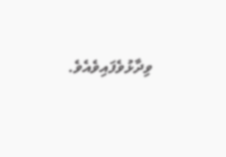ވިދާޅުވެފައިވެއެވެ.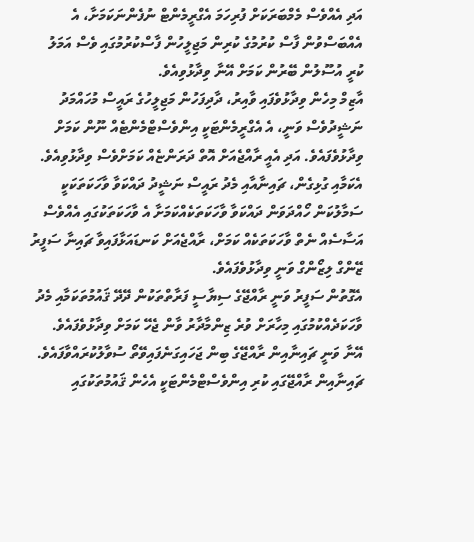އަދި އެއްވެސް މެމްބަރަކަށް ފުރިހަމަ އެގްރީމެންޓް ނުފެންނަކަމަށާ، އެ އެއްބަސްވުން ފާސް ކުރުމުގެ ކުރިން މަޖިލީހުން ފާސްކުރުމުގައި ވެސް އަމަލު ކުރީ އުސޫލުން ބޭރުން ކަމަށް އޭނާ ވިދާޅުވިއެވެ.
އާޒިމް މިހެން ވިދާޅުވެފައި ވާއިރު، ދާދިފަހުން މަޖިލީހުގެ ރައީސް މުހައްމަދު ނަޝީދުވެސް ވަނީ، އެ އެގްރީމެންޓަކީ އިންވެސްޓްމެންޓެއް ނޫން ކަމަށް ވިދާޅުވެފައެވެ. އަދި އެއީ ރާއްޖެއަށް އޮތް ދަރަންޏެއް ކަމަށްވެސް ވިދާޅުވިއެވެ.
އެކަމާއި ގުޅިގެން، ޗައިނާއާއި މެދު ރައީސް ނަޝީދު ދައްކަވާ ވާހަކަތަކަކީ ސަމާލުކަން ހޯއްދަވަން ދައްކަވާ ވާހަކަތަކެއްކަމަށާ އެ ވާހަކަތަކުގައި އެއްވެސް އަސާސެއް ނެތް ވާހަކަތަކެއް ކަމަށް، ރާއްޖެއަށް ކަނޑައަޅާފައިވާ ޗައިނާ ސަފީރު ޒޭންގް ލިޒޯންގް ވަނީ ވިދާޅުވެފައެވެ.
އެގޮތުން ސަފީރު ވަނީ ރާއްޖޭގެ ސިޔާސީ ފަރާތްތަކުން ދޭދޭ ޤައުމުތަކަމާއި މެދު ވާހަކަދެއްކުމުގައި މިހާރަށް ވުރެ ޒިންމާދާރު ވާން ޖެހޭ ކަމަށް ވިދާޅުވެފައެވެ. އޭނާ ވަނީ ޗައިނާއިން ރާއްޖޭގެ ބިން ޖަހައިގަނެފައިވޭތޯ ސުވާލުކުރައްވާފައެވެ.
ޗައިނާއިން ރާއްޖޭގައި ކުރި އިންވެސްޓްމެންޓަކީ އެހެން ޤައުމުތަކުގައި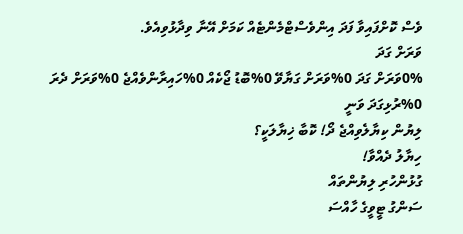ވެސް ކޮށްފައިވާ ފަދަ އިންވެސްޓްމެންޓެއް ކަމަށް އޭނާ ވިދާޅުވިއެވެ.
ވަރަށް ގަދަ
0%ވަރަށް ގަދަ 0%ވަރަށް ގަޔާވޭ 0%ބޮޑު ޖޯކެއް 0%ހައިރާންވެއްޖެ 0%ވަރަށް ދެރަ 0%ރުޅިގަދަ ވަނީ
ލިޔުން ކިޔާލެވިއްޖެ ދޯ! ކޮބާ ޚިޔާލަކީ؟
ހިޔާލު ދެއްވާ!
ގުޅުންހުރި ލިޔުންތައް
ސަންގު ޓީވީގެ ހާއްސަ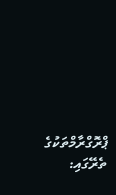ޕްރޮގްރާމްތަކުގެ ތެރޭގައި: